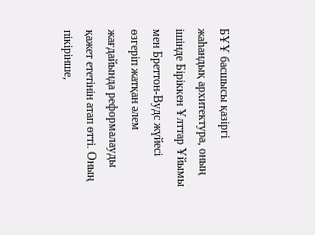БҰҰ басшысы қазіргі жаһандық архитектура, оның ішінде Біріккен Ұлттар Ұйымы мен Бреттон-Вудс жүйесі өзгеріп жатқан әлем жағдайында реформалауды қажет ететінін атап өтті. Оның пікірінше,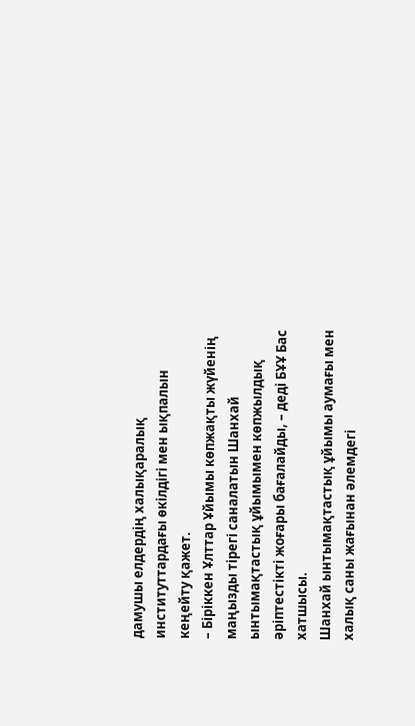дамушы елдердің халықаралық институттардағы өкілдігі мен ықпалын кеңейту қажет.
– Біріккен Ұлттар Ұйымы көпжақты жүйенің маңызды тірегі саналатын Шанхай ынтымақтастық ұйымымен көпжылдық әріптестікті жоғары бағалайды, – деді БҰҰ Бас хатшысы.
Шанхай ынтымақтастық ұйымы аумағы мен халық саны жағынан әлемдегі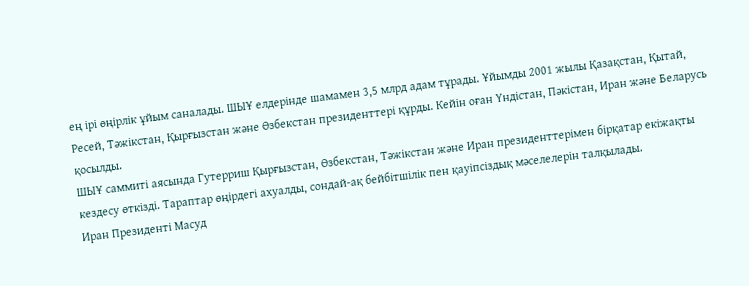ең ірі өңірлік ұйым саналады. ШЫҰ елдерінде шамамен 3,5 млрд адам тұрады. Ұйымды 2001 жылы Қазақстан, Қытай, Ресей, Тәжікстан, Қырғызстан және Өзбекстан президенттері құрды. Кейін оған Үндістан, Пәкістан, Иран және Беларусь қосылды.
ШЫҰ саммиті аясында Гутерриш Қырғызстан, Өзбекстан, Тәжікстан және Иран президенттерімен бірқатар екіжақты кездесу өткізді. Тараптар өңірдегі ахуалды, сондай-ақ бейбітшілік пен қауіпсіздық мәселелерін талқылады.
Иран Президенті Масуд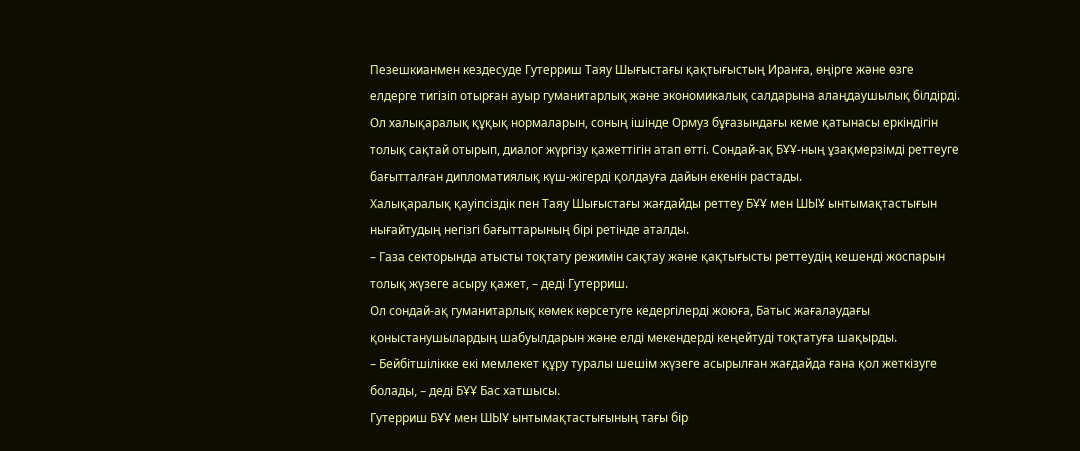Пезешкианмен кездесуде Гутерриш Таяу Шығыстағы қақтығыстың Иранға, өңірге және өзге елдерге тигізіп отырған ауыр гуманитарлық және экономикалық салдарына алаңдаушылық білдірді.
Ол халықаралық құқық нормаларын, соның ішінде Ормуз бұғазындағы кеме қатынасы еркіндігін толық сақтай отырып, диалог жүргізу қажеттігін атап өтті. Сондай-ақ БҰҰ-ның ұзақмерзімді реттеуге бағытталған дипломатиялық күш-жігерді қолдауға дайын екенін растады.
Халықаралық қауіпсіздік пен Таяу Шығыстағы жағдайды реттеу БҰҰ мен ШЫҰ ынтымақтастығын нығайтудың негізгі бағыттарының бірі ретінде аталды.
– Газа секторында атысты тоқтату режимін сақтау және қақтығысты реттеудің кешенді жоспарын толық жүзеге асыру қажет, – деді Гутерриш.
Ол сондай-ақ гуманитарлық көмек көрсетуге кедергілерді жоюға, Батыс жағалаудағы қоныстанушылардың шабуылдарын және елді мекендерді кеңейтуді тоқтатуға шақырды.
– Бейбітшілікке екі мемлекет құру туралы шешім жүзеге асырылған жағдайда ғана қол жеткізуге болады, – деді БҰҰ Бас хатшысы.
Гутерриш БҰҰ мен ШЫҰ ынтымақтастығының тағы бір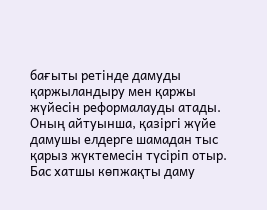бағыты ретінде дамуды қаржыландыру мен қаржы жүйесін реформалауды атады. Оның айтуынша, қазіргі жүйе дамушы елдерге шамадан тыс қарыз жүктемесін түсіріп отыр. Бас хатшы көпжақты даму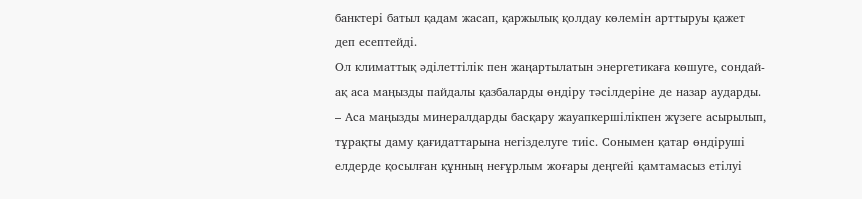банктері батыл қадам жасап, қаржылық қолдау көлемін арттыруы қажет деп есептейді.
Ол климаттық әділеттілік пен жаңартылатын энергетикаға көшуге, сондай-ақ аса маңызды пайдалы қазбаларды өндіру тәсілдеріне де назар аударды.
– Аса маңызды минералдарды басқару жауапкершілікпен жүзеге асырылып, тұрақты даму қағидаттарына негізделуге тиіс. Сонымен қатар өндіруші елдерде қосылған құнның неғұрлым жоғары деңгейі қамтамасыз етілуі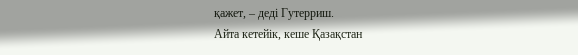қажет, – деді Гутерриш.
Айта кетейік, кеше Қазақстан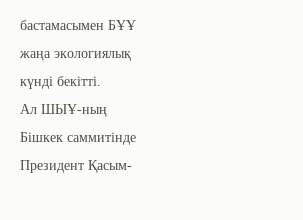бастамасымен БҰҰ жаңа экологиялық күнді бекітті.
Ал ШЫҰ-ның Бішкек саммитінде Президент Қасым-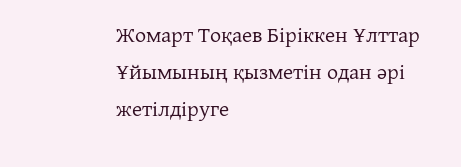Жомарт Тоқаев Біріккен Ұлттар Ұйымының қызметін одан әрі жетілдіруге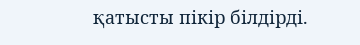қатысты пікір білдірді.